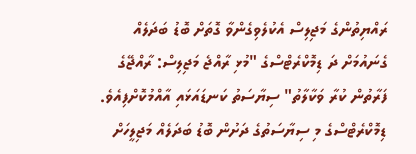ރައްޔިތުންގެ މަޖިލިސް އެކުލެވިގެންވާ ގޮތަށް ބޮޑު ބަދަލެއް ގެނައުމަށް ދަ ޑިމޮކްރެޓްސްގެ "މުޅި ރާއްޖެ މަޖިލިސް: ރާއްޖޭގެ ފަރާތުން ކުރާ ވަކާލާތު" ސިޔާސަތު ކަނޑައަޅައި އާއްމުކޮށްފިއެވެ.
ޑިމޮކްރެޓްސްގެ މި ސިޔާސަތުގެ ދަށުން ބޮޑު ބަދަލެއް މަޖިލީހަށް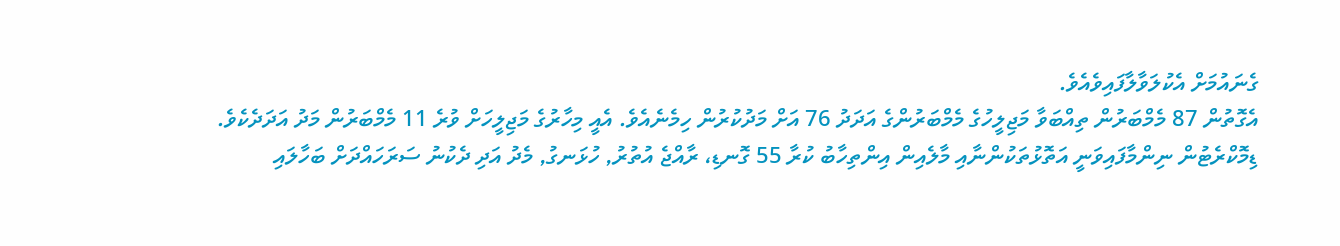ގެނައުމަށް އެކުލަވާލާފައިވެއެވެ.
އެގޮތުން 87 މެމްބަރުން ތިއްބަވާ މަޖިލީހުގެ މެމްބަރުންގެ އަދަދު 76 އަށް މަދުކުރުން ހިމެނެއެވެ. އެއީ މިހާރުގެ މަޖިލީހަށް ވުރެ 11 މެމްބަރުން މަދު އަދަދެކެވެ.
ޑިމޮކްރެޓުން ނިންމާފައިވަނީ އަތޮޅުތަކުންނާއި މާލެއިން އިންތިހާބު ކުރާ 55 ގޮނޑި، ރާއްޖެ އުތުރު, ހުޅަނގު, މެދު އަދި ދެކުނު ސަރަހައްދަށް ބަހާލައި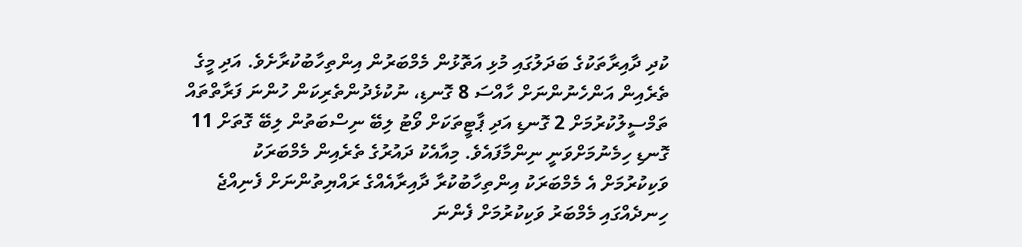ކުދި ދާއިރާތަކުގެ ބަދަލުގައި މުޅި އަތޮޅުން މެމްބަރުން އިންތިހާބުކުރާށެވެ. އަދި މީގެ ތެރެއިން އަންހެނުންނަށް ހާއްސަ 8 ގޮނޑި، ނުކުޅެދުންތެރިކަން ހުންނަ ފަރާތްތައް ތަމްސީލުކުރުމަށް 2 ގޮނޑި އަދި ޕާޓީތަކަށް ވޯޓު ލިބޭ ނިސްބަތުން ލިބޭ ގޮތަށް 11 ގޮނޑި ހިމެނުމަށްވަނީ ނިންމާފައެވެ. މިއާއެކު ދައުރުގެ ތެރެއިން މެމްބަރަކު ވަކިކުރުމަށް އެ މެމްބަރަކު އިންތިހާބުކުރާ ދާއިރާއެއްގެ ރައްޔިތުންނަށް ފެނިއްޖެ ހިނދެއްގައި މެމްބަރު ވަކިކުރުމަށް ފެންނަ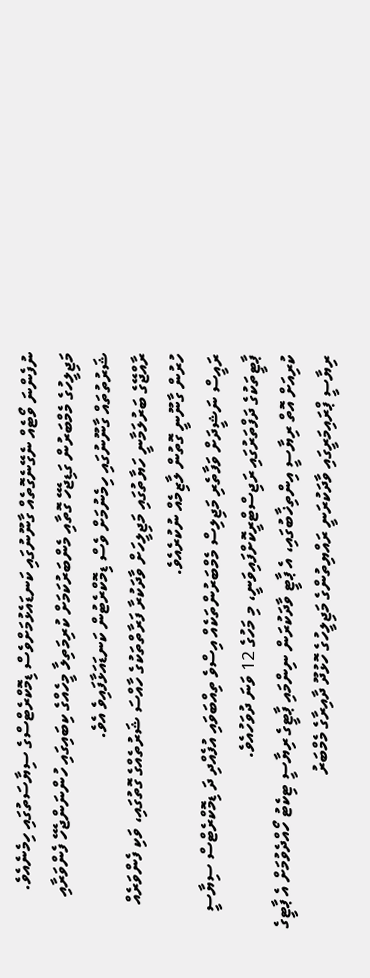ނުފެންނަ ވޯޓެއް ނެގޭނެގޮތެއް ގާނޫނުގައި ކަނޑައެޅުމަށްވެސް ޑިމޮކްރެޓްސްގެ ސިޔާސަތުގައި ހިމެނެއެވެ.
މަޖިލީހުގެ މެމްބަރުން ގަޑިޖެހޭ ގޮތާއި މެންބަރުކަމަށް ކުރިމަތިލާ މީހެއްގެ ކިބައިގައި ހުންނަންޖެހޭ ފެންވަރާއި ޝަރުތުތައް ގާނޫނުގައި ހިމެނުމަށް ވެސް ޑިމޮކްރެޓުން ކަނޑައަޅާފައިވެ އެވެ.
ރާއްޖޭގެ ބަރުލަމާނީ ހަޔާތުގައި މަޖިލީހަށް ވާދަކުރާ ފަރާތްތަކުގެ ހާއްސަ ޝަރުތެއްގެ ގޮތުގައި، ވަކި ފެންވަރެއް ހުރުން ގާނޫނީ ގޮތުން ލާޒިމެއް ނުކުރެއެވެ.
ރައީސް ނަޝީދަށް ވަފާތެރި މަޖިލިސް މެމްބަރުންތަކެއް އިސްވެ ތިއްބަވައި އުފެއްދި ދަ ޑިމޮކްރެޓްސް ސިޔާސީ ޕާޓީތަކުގެ ދަފްތަރުގައި ރަޖިސްޓްރީކޮށްފައިވަނީ، މި މަހުގެ 12 ވަނަ ދުވަހުއެވެ.
ކުރިއަށް އޮތް ރިޔާސީ އިންތިޚާބުގައި، އެ ޕާޓީ ވާދަކުރަން ނިންމައި ޕާޓީގެ ރިޔާސީ ޓިކެޓު ހޯއްދެވުމަށް އެ ޕާޓީގެ ރިޔާސީ ޕްރައިމަރީގައި ވާދަކުރަނީ ރައްޔިތުންގެ މަޖިލީހުގެ ހޮޅުދޫ ދާއިރާގެ މެމްބަރު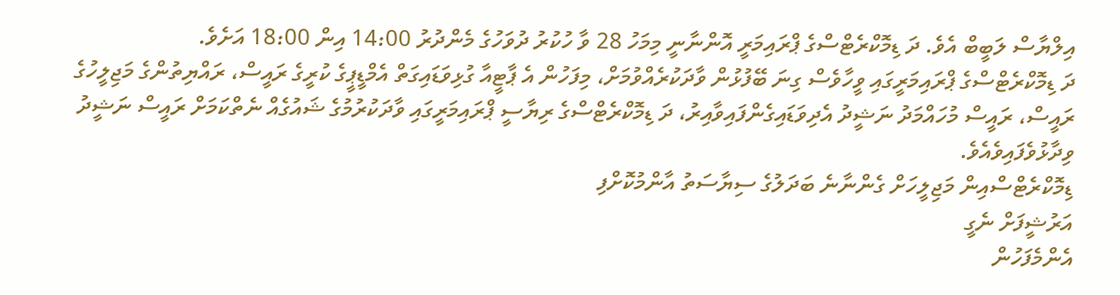އިލްޔާސް ލަބީބް އެވެ. ދަ ޑިމޮކްރެޓްސްގެ ޕްރައިމަރީ އޮންނާނީ މިމަހު 28 ވާ ހުކުރު ދުވަހުގެ މެންދުރު 14:00 އިން 18:00 އަށެވެ.
ދަ ޑިމޮކްރެޓްސްގެ ޕްރައިމަރީގައި ވީހާވެސް ގިނަ ބޭފުޅުން ވާދަކުރެއްވުމަށް، މިފަހުން އެ ޕާޓީއާ ގުޅިވަޑައިގަތް އެމްޑީޕީގެ ކުރީގެ ރައީސް، ރައްޔިތުންގެ މަޖިލީހުގެ ރައީސް، ރައީސް މުހައްމަދު ނަޝީދު އެދިވަޑައިގެންފައިވާއިރު، ދަ ޑިމޮކްރެޓްސްގެ ރިޔާސީ ޕްރައިމަރީގައި ވާދަކުރުމުގެ ޝައުގެއް ނެތްކަމަށް ރައީސް ނަޝީދު ވިދާޅުވެފައިވެއެވެ.
ޑިމޮކްރެޓްސްއިން މަޖިލީހަށް ގެންނާނެ ބަދަލުގެ ސިޔާސަތު އާންމުކޮށްފި
އަރުޝީފަށް ނެގީ
އެންމެފަހުން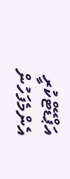އަޕްޑޭޓްކުރީ
އެންމެފަހުން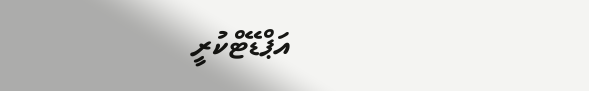އަޕްޑޭޓްކުރީ